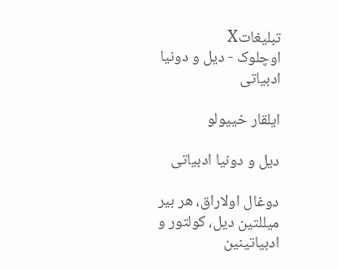تبليغاتX
اوچلوک - دیل و دونیا ادبیاتی

ایلقار خییولو

دیل و دونیا ادبیاتی

دوغال اولاراق، هر بیر میللتین دیل، کولتور و ادبیاتینین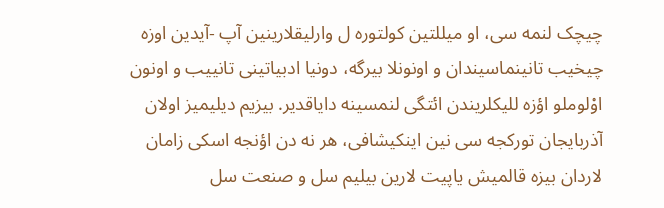چیچک لنمه سی، او میللتین کولتوره ل وارلیقلارینین آپ -آیدین اوزه چیخیب تانینماسیندان و اونونلا بیرگه، دونیا ادبیاتینی تانییب و اونون اوْلوملو اؤزه للیکلریندن ائتگی لنمسینه دایاقدیر. بیزیم دیلیمیز اولان آذربایجان تورکجه سی نین اینکیشافی، هر نه دن اؤنجه اسکی زامان لاردان بیزه قالمیش یاپیت لارین بیلیم سل و صنعت سل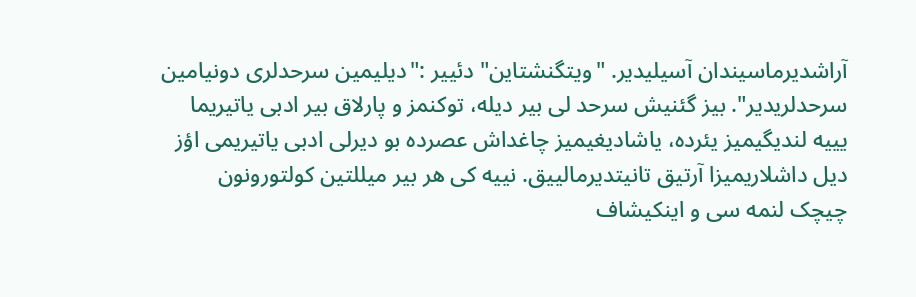آراشدیرماسیندان آسیلیدیر. "ویتگنشتاین" دئییر :"دیلیمین سرحدلری دونیامین سرحدلریدیر". بیز گئنیش سرحد لی بیر دیله، توکنمز و پارلاق بیر ادبی یاتیریما یییه لندیگیمیز یئرده، یاشادیغیمیز چاغداش عصرده بو دیرلی ادبی یاتیریمی اؤز دیل داشلاریمیزا آرتیق تانیتدیرمالییق. نییه کی هر بیر میللتین کولتورونون چیچک لنمه سی و اینکیشاف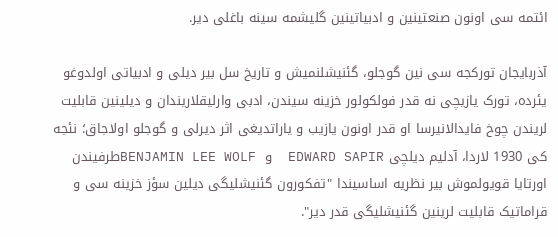ائتمه سی اونون صنعتینین و ادبیاتینین گلیشمه سینه باغلی دیر.

آذربایجان تورکجه سی نین گوجلو، گئنیشلنمیش و تاریخ سل بیر دیلی و ادبیاتی اولدوغو یئرده، تورک یازیچی نه قدر فولکولور خزینه سیندن، ادبی وارلیقلاریندان و دیلینین قابلیت لریندن چوخ فایدالانیرسا او قدر اونون یازیب و یاراتدیغی اثر دیرلی و گوجلو اولاجاق؛ نئجه کی 1930 لاردا، آدلیم دیلچی EDWARD SAPIR  و  BENJAMIN LEE WOLFطرفیندن اورتایا قویولموش بیر نظریه اساسیندا "تفکورون گئنیشلیگی دیلین سؤز خزینه سی و قراماتیک قابلیت لرینین گئنیشلیگی قدر دیر".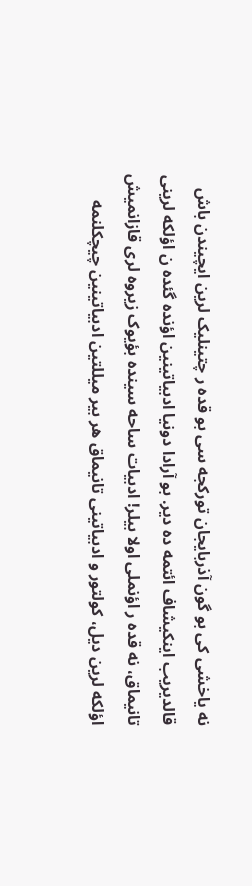نه یاخشی کی بو گون آذربایجان تورکجه سی بو قده ر چتینلیک لرین ایچیندن باش قالدیریب اینکیشاف ائتمه ده دیر. بو آرادا دونیا ادبیاتینین اؤنده گئده ن اؤلکه لرینی تانیماق، نه قده ر اؤنملی اولا بیلر! ادبیات ساحه سینده بؤیوک زیروه لری قازانمیش اؤلکه لرین دیل، کولتور و ادبیاتینی تانیماق هر بیر میللتین ادبیاتینین چیچکلنمه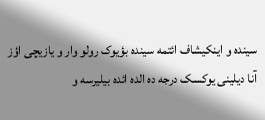سینده و اینکیشاف ائتمه سینده بؤیوک رولو وار و یازیچی اؤز آنا دیلینی یوکسک درجه ده الده ائده بیلیرسه و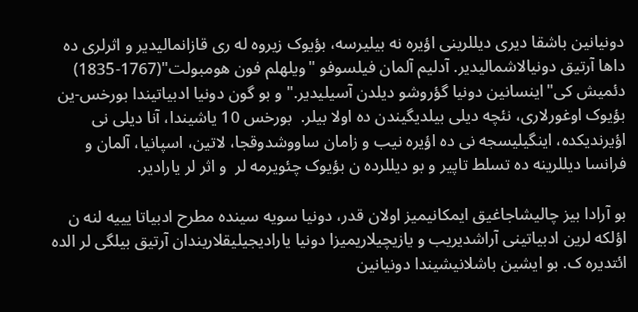دونیانین باشقا دیری دیللرینی اؤیره نه بیلیرسه، بؤیوک زیروه له ری قازانمالیدیر و اثرلری ده داها آرتیق دونیالاشمالیدیر. آدلیم آلمان فیلسوفو "ویلهلم فون هومبولت"(1767-1835) دئمیش کی"اینسانین دونیا گؤروشو دیلدن آسیلیدیر." و بو گون دونیا ادبیاتیندا بورخس-ین بؤیوک اوغورلاری، نئچه دیلی بیلدیگیندن ده اولا بیلر.  بورخس 10 یاشیندا، آنا دیلی نی اؤیرندیکده، اینگیلیسجه نی ده اؤیره نیب و زامان ساووشدوقجا، لاتین، اسپانیا، آلمان و فرانسا دیللرینه ده تسلط تاپیر و بو دیللرده ن بؤیوک چئویرمه لر  و اثر لر یارادیر.

بو آرادا بیز چالیشاجاغیق ایمکانیمیز اولان قدر، دونیا سویه سینده مطرح ادبیاتا یییه لنه ن اؤلکه لرین ادبیاتینی آراشدیریب و یازیچیلاریمیزا دونیا یارادیجیلیقلاریندان آرتیق بیلگی لر الده ائتدیره ک. بو ایشین باشلانیشیندا دونیانین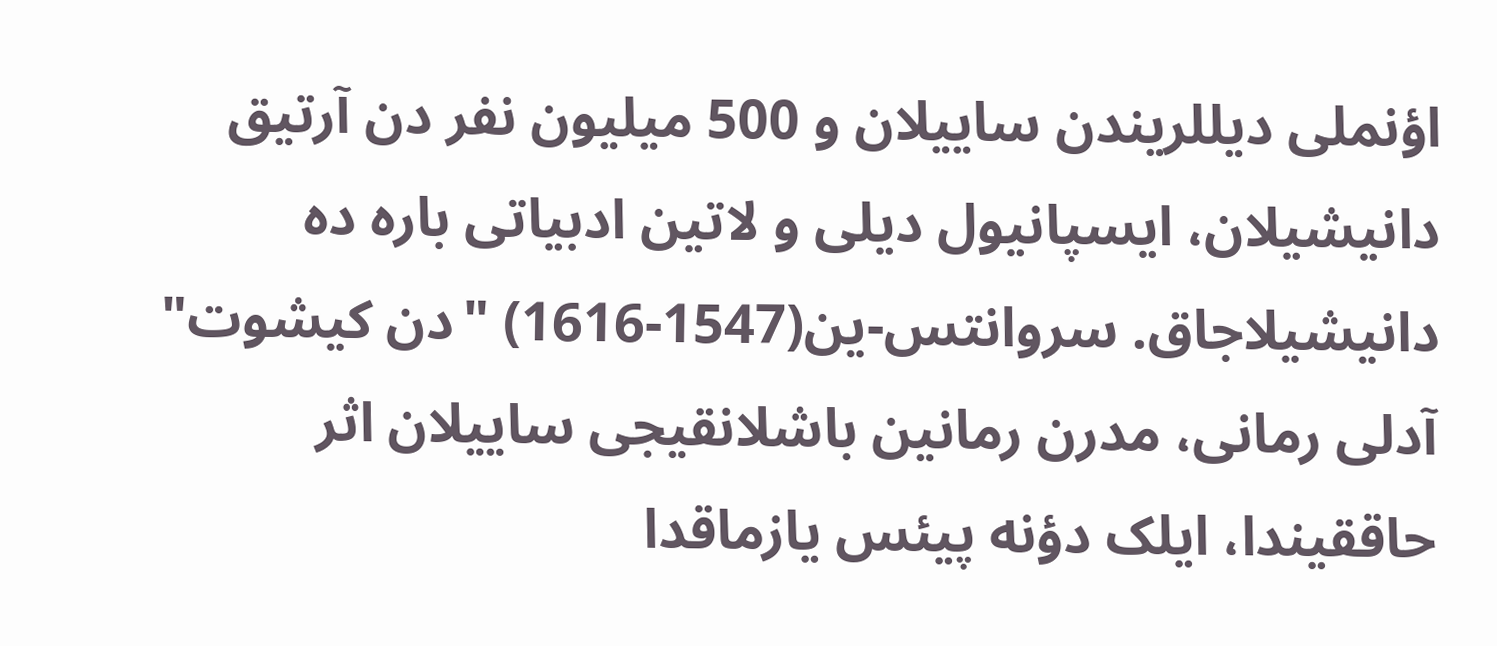اؤنملی دیللریندن ساییلان و 500 میلیون نفر دن آرتیق دانیشیلان، ایسپانیول دیلی و لاتین ادبیاتی باره ده دانیشیلاجاق. سروانتس-ین(1547-1616) "دن کیشوت" آدلی رمانی، مدرن رمانین باشلانقیجی ساییلان اثر حاققیندا، ایلک دؤنه پیئس یازماقدا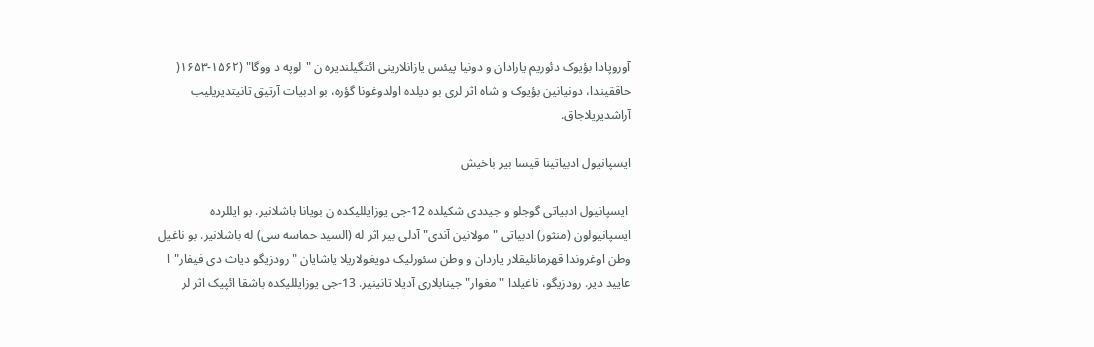آوروپادا بؤیوک دئوریم یارادان و دونیا پیئس یازانلارینی ائتگیلندیره ن "لوپه د ووگا" (۱۵۶۲-۱۶۵۳( حاققیندا، دونیانین بؤیوک و شاه اثر لری بو دیلده اولدوغونا گؤره، بو ادبیات آرتیق تانیتدیریلیب آراشدیریلاجاق.

ایسپانیول ادبیاتینا قیسا بیر باخیش

 ایسپانیول ادبیاتی گوجلو و جیددی شکیلده 12-جی یوزایللیکده ن بویانا باشلانیر. بو ایللرده ایسپانیولون (منثور) ادبیاتی "مولانین آندی" آدلی بیر اثر له (السید حماسه سی) له باشلانیر. بو ناغیل وطن اوغروندا قهرمانلیقلار یاردان و وطن سئورلیک دویغولاریلا یاشایان "رودزیگو دیاث دی فیفار"ا عایید دیر. رودزیگو، ناغیلدا "مغوار" جینابلاری آدیلا تانینیر. 13-جی یوزایللیکده باشقا ائپیک اثر لر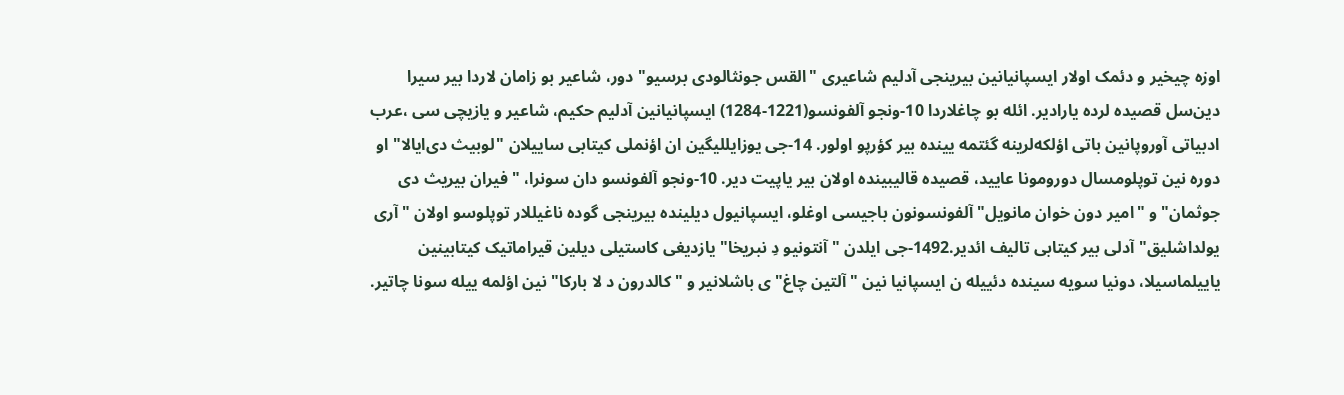اوزه چیخیر و دئمک اولار ایسپانیانین بیرینجی آدلیم شاعیری "القس جونثالودی برسیو" دور، شاعیر بو زامان لاردا بیر سیرا دین‌سل قصیده لرده یارادیر. ائله بو چاغلاردا 10-ونجو آلفونسو(1221-1284) ایسپانیانین آدلیم حکیم، شاعیر و یازیچی سی ،عرب ادبیاتی آوروپانین باتی اؤلکه‌لرینه گئتمه یینده بیر کؤرپو اولور. 14-جی یوزایللیگین ان اؤنملی کیتابی ساییلان "لوبیث دی‌ایالا" او دوره نین توپلومسال دورومونا عایید، قصیده قالیبینده اولان بیر یاپیت دیر. 10-ونجو آلفونسو دان سونرا، "فیران بیریث دی جوثمان" و "امیر دون خوان مانویل" آلفونسونون باجیسی اوغلو، ایسپانیول دیلینده بیرینجی گوده ناغیللار توپلوسو اولان "آری یولداشلیق" آدلی بیر کیتابی تالیف ائدیر.1492-جی ایلدن "آنتونیو دِ نبریخا" یازدیغی کاستیلی دیلین قیراماتیک کیتابینین یاییلماسیلا، دونیا سویه سینده دئییله ن ایسپانیا نین "آلتین چاغ"ی باشلانیر و "کالدرون د لا بارکا" نین اؤلمه ییله سونا چاتیر.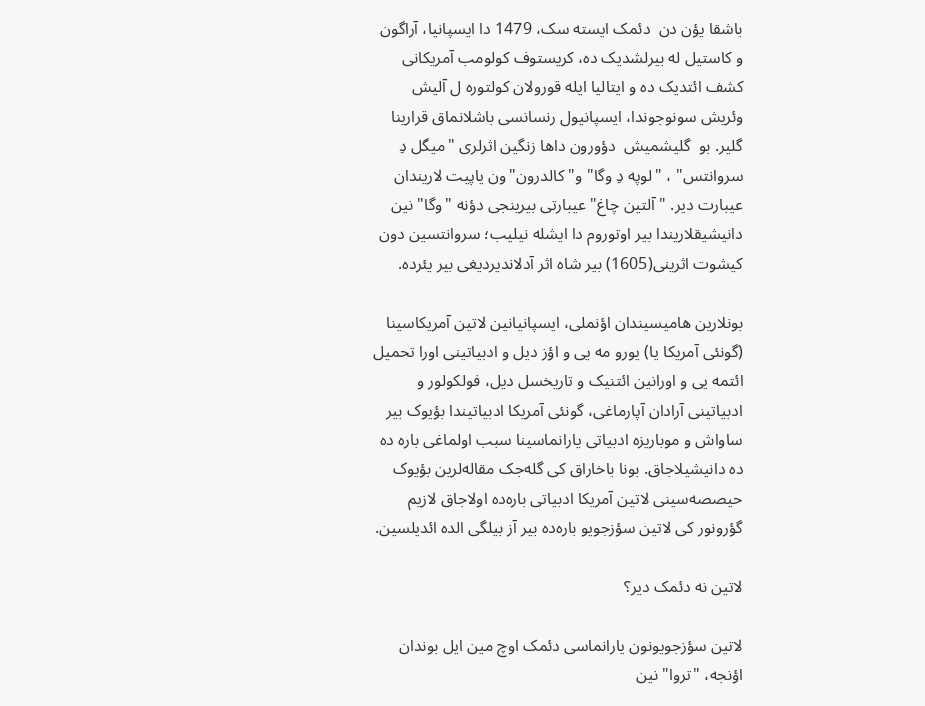باشقا یؤن دن  دئمک ایسته سک، 1479 دا ایسپانیا، آراگون و کاستیل له بیرلشدیک ده، کریستوف کولومب آمریکانی کشف ائتدیک ده و ایتالیا ایله قورولان کولتوره ل آلیش وئریش سونوجوندا، ایسپانیول رنسانسی باشلانماق قرارینا گلیر. بو  گلیشمیش  دؤورون داها زنگین اثرلری "میگل دِ سروانتس" ، "لوپه دِ وگا" و"کالدرون"ون یاپیت لاریندان عیبارت دیر. "آلتین چاغ" عیبارتی بیرینجی دؤنه "وگا"نین دانیشیقلاریندا بیر اوتوروم دا ایشله نیلیب؛ سروانتسین دون کیشوت اثرینی(1605) بیر شاه اثر آدلاندیردیغی بیر یئرده.

بونلارین هامیسیندان اؤنملی، ایسپانیانین لاتین آمریکاسینا (گونئی آمریکا یا) یورو مه یی و اؤز دیل و ادبیاتینی اورا تحمیل ائتمه یی و اورانین ائتنیک و تاریخسل دیل، فولکولور و ادبیاتینی آرادان آپارماغی، گونئی آمریکا ادبیاتیندا بؤیوک بیر ساواش و موباریزه ادبیاتی یارانماسینا سبب اولماغی باره ده ده دانیشیلاجاق. بونا باخاراق کی گله‌جک مقاله‌لرین بؤیوک حیصصه‌سینی لاتین آمریکا ادبیاتی باره‌ده اولاجاق لازیم گؤرونور کی لاتین سؤزجویو باره‌ده بیر آز بیلگی الده ائدیلسین.

لاتین نه دئمک دیر؟

لاتین سؤزجویونون یارانماسی دئمک اوچ مین ایل بوندان اؤنجه، "تروا" نین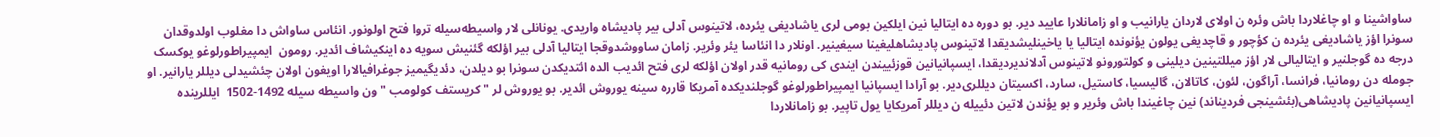ساواشینا و او چاغلاردا باش وئره ن اولای لاردان یارانیب و او زامانلارا عایید دیر. بو دوره ده ایتالیا نین ایلکین بومی لری یاشادیغی یئرده، لاتینوس آدلی بیر پادیشاه واریدی. یونانلی لار واسیطه‌سیله تروا فتح اولونور. انئاس ساواش دا مغلوب اولدوقدان سونرا اؤز یاشادیغی یئرده ن کؤچور و قاچدیغی یولون یؤنونده ایتالیا یا یاخینلیشدیقدا لاتینوس پادیشاهلیغینا سیغینیر. اونلار دا انئاسا یئر وئریر. زامان ساووشدوقجا ایتالیا آدلی بیر اؤلکه گئنیش سویه ده اینکیشاف ائدیر. رومون  ایمپیراطورلوغو یوکسک  درجه ده گوجلنیر و ایتالیالی لار اؤز میللتینین دیلینی و کولتورونو لاتینوس آدلاندیردیقدا، ایسپانیانین قوزئییندن ایندی کی رومانیه قدر اولان اؤلکه لری فتح ائدیب الده ائتدیکدن سونرا بو دیلدن، دئدیگیمیز جوغرافیالارا اویغون اولان چئشیدلی دیللر یارانیر. او جومله دن رومانیا، فرانسا، آراگون، لئون، کاتالان، گالیسیا، کاستیل، سارد، اکسیتان دیللری‌دیر. بو آرادا ایسپانیا ایمپیراطورلوغو گوجلندیکده آمریکا قارره سینه یوروش ائدیر. بو یوروش لر " کریستف کولومب " ون واسیطه سیله 1492-1502  ایللرینده ایسپانیانین پادیشاهی(بئشینجی فردیناند) نین چاغیندا باش وئریر و بو یؤندن لاتین دئییله ن دیللر آمریکایا یول تاپیر. بو زامانلاردا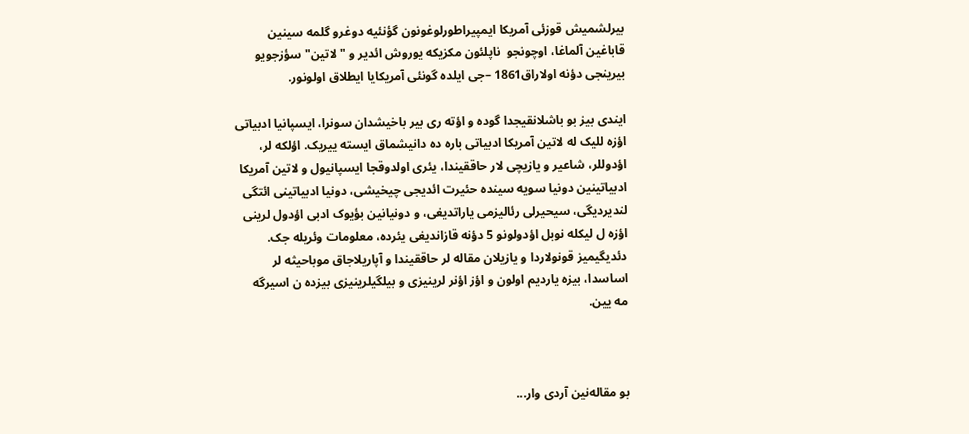بیرلشمیش قوزئی آمریکا ایمپیراطورلوغونون گؤنئیه دوغرو گلمه سینین قاباغین آلماغا، اوچونجو  ناپلئون مکزیکه یوروش ائدیر و " لاتین" سؤزجویو بیرینجی دؤنه اولاراق1861 –جی ایلده گونئی آمریکایا ایطلاق اولونور.

ایندی بیز بو باشلانقیجدا گوده و اؤته ری بیر باخیشدان سونرا، ایسپانیا ادبیاتی اؤزه للیک له لاتین آمریکا ادبیاتی باره ده دانیشماق ایسته ییریک. اؤلکه لر، اؤدوللر، شاعیر و یازیچی لار حاققیندا، یئری اولدوقجا ایسپانیول و لاتین آمریکا ادبیاتینین دونیا سویه سینده حئیرت ائدیجی چیخیشی، دونیا ادبیاتینی ائتگی لندیردیگی، سیحیرلی رئالیزمی یاراتدیغی، و دونیانین بؤیوک ادبی اؤدول لرینی اؤزه ل لیکله نوبل اؤدولونو 5 دؤنه قازاندیغی یئرده، معلومات وئریله جک. دئدیگیمیز قونولاردا و یازیلان مقاله لر حاققیندا و آپاریلاجاق موباحیثه لر اساسدا، بیزه یاردیم اولون و اؤز اؤنر لرینیزی و بیلگیلرینیزی بیزده ن اسیرگه مه یین.



بو مقاله‌نین آردی وار...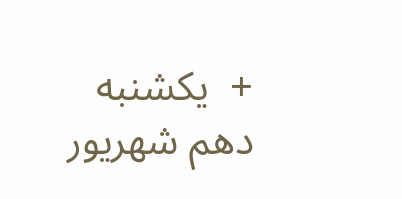+  یکشنبه دهم شهریور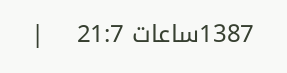1387ساعات 21:7    |